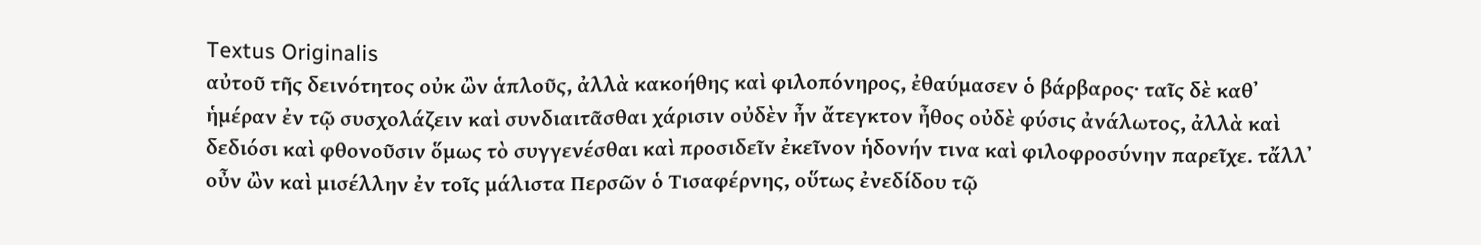Textus Originalis
αὐτοῦ τῆς δεινότητος οὐκ ὢν ἁπλοῦς, ἀλλὰ κακοήθης καὶ φιλοπόνηρος, ἐθαύμασεν ὁ βάρβαρος· ταῖς δὲ καθ᾽ ἡμέραν ἐν τῷ συσχολάζειν καὶ συνδιαιτᾶσθαι χάρισιν οὐδὲν ἦν ἄτεγκτον ἦθος οὐδὲ φύσις ἀνάλωτος, ἀλλὰ καὶ δεδιόσι καὶ φθονοῦσιν ὅμως τὸ συγγενέσθαι καὶ προσιδεῖν ἐκεῖνον ἡδονήν τινα καὶ φιλοφροσύνην παρεῖχε. τἄλλ᾽ οὖν ὢν καὶ μισέλλην ἐν τοῖς μάλιστα Περσῶν ὁ Τισαφέρνης, οὕτως ἐνεδίδου τῷ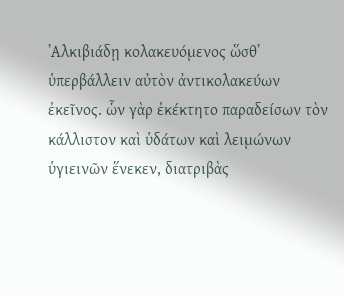᾿Αλκιβιάδῃ κολακευόμενος ὥσθ᾽ ὑπερβάλλειν αὐτὸν ἀντικολακεύων ἐκεῖνος. ὧν γὰρ ἐκέκτητο παραδείσων τὸν κάλλιστον καὶ ὑδάτων καὶ λειμώνων ὑγιεινῶν ἕνεκεν, διατριβὰς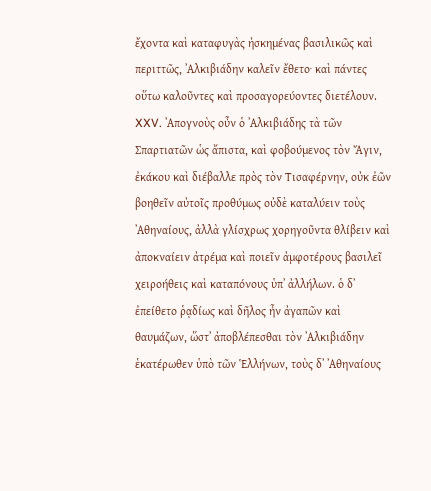ἔχοντα καὶ καταφυγὰς ἠσκημένας βασιλικῶς καὶ περιττῶς, ᾿Αλκιβιάδην καλεῖν ἔθετο· καὶ πάντες οὕτω καλοῦντες καὶ προσαγορεύοντες διετέλουν. XXV. ᾿Απογνοὺς οὖν ὁ ᾿Αλκιβιάδης τὰ τῶν Σπαρτιατῶν ὡς ἄπιστα, καὶ φοβούμενος τὸν Ἄγιν, ἐκάκου καὶ διέβαλλε πρὸς τὸν Τισαφέρνην, οὐκ ἐῶν βοηθεῖν αὐτοῖς προθύμως οὐδὲ καταλύειν τοὺς ᾿Αθηναίους, ἀλλὰ γλίσχρως χορηγοῦντα θλίβειν καὶ ἀποκναίειν ἀτρέμα καὶ ποιεῖν ἀμφοτέρους βασιλεῖ χειροήθεις καὶ καταπόνους ὑπ᾽ ἀλλήλων. ὁ δ᾽ ἐπείθετο ῥᾳδίως καὶ δῆλος ἦν ἀγαπῶν καὶ θαυμάζων, ὥστ᾽ ἀποβλέπεσθαι τὸν ᾿Αλκιβιάδην ἑκατέρωθεν ὑπὸ τῶν Ἑλλήνων, τοὺς δ᾽ ᾿Αθηναίους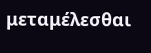μεταμέλεσθαι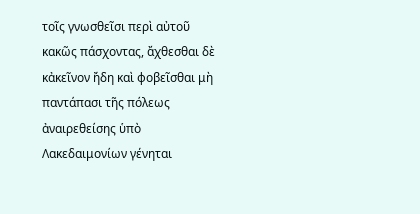τοῖς γνωσθεῖσι περὶ αὐτοῦ κακῶς πάσχοντας, ἄχθεσθαι δὲ κἀκεῖνον ἤδη καὶ φοβεῖσθαι μὴ παντάπασι τῆς πόλεως ἀναιρεθείσης ὑπὸ Λακεδαιμονίων γένηται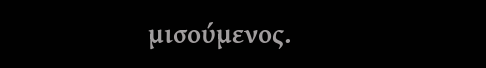μισούμενος.